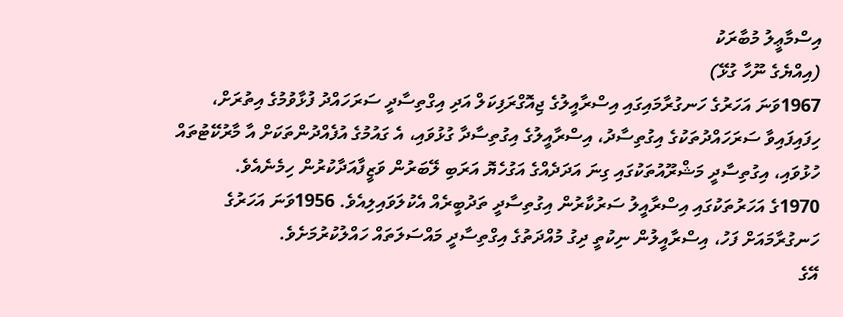އިސްމާޢީލު މުބާރަކު
(އިއްޔެގެ ނޫހާ ގުޅޭ)
1967ވަނަ އަހަރުގެ ހަނގުރާމައިގައި އިސްރާއީލުގެ ޖިއޮގްރަފިކަލް އަދި އިގްތިސާދީ ސަރަހައްދު ފުޅާވުމުގެ އިތުރަށް، ހިފައިފައިވާ ސަރަހައްދުތަކުގެ އިގުތިސާދު، އިސްރާއީލުގެ އިގުތިސާދާ ގުޅުވައި، އެ ގައުމުގެ އުފެއްދުންތަކަށް އާ މާރުކޭޓުތައް ހުޅުވައި، އިގުތިސާދީ މަޝްރޫއުތަކުގައި ގިނަ އަދަދެއްގެ އަގުހެޔޮ އަރަބި ލޭބަރުން ވަޒީފާއަދާކުރުން ހިމެނެއެވެ.
1970ގެ އަހަރުތަކުގައި އިސްރާއީލު ސަރުކާރުން އިގުތިސާދީ ތަދުބީރެއް އެކުލަވައިލިއެވެ. 1956ވަނަ އަހަރުގެ ހަނގުރާމައަށް ފަހު، އިސްރާއީލުން ނިކުތީ ދިގު މުއްދަތުގެ އިގްތިސާދީ މައްސަލަތައް ހައްލުކުރުމަށެވެ.
އޭގެ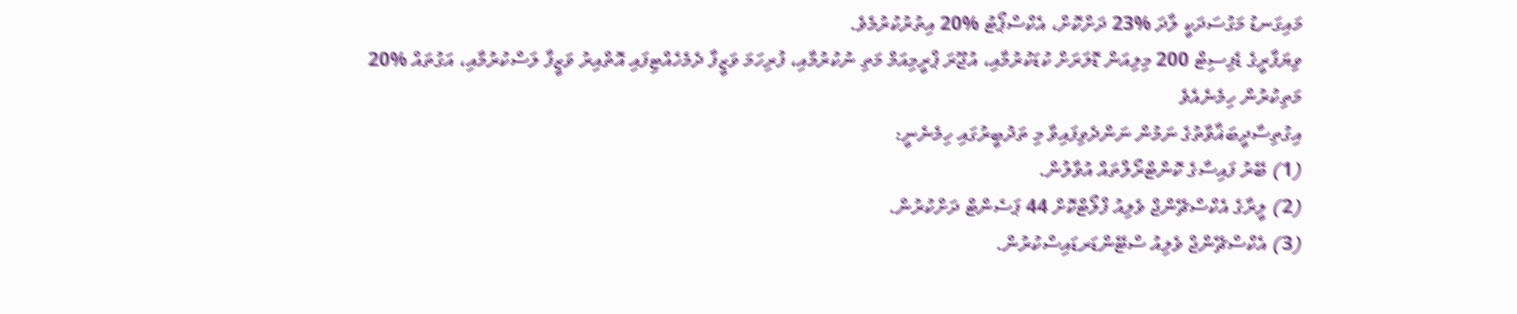މައިގަނޑު މަގުސަދަކީ ލާދަ %23 ދަށްކޮށް، އެކްސްޕޯޓު %20 އިތުރުކުރުމެވެ.
ވިޔަފާރީގެ ޑެފިސިޓް 200 މިލިއަން ޑޮލަރަށް ކުޑަކުރުމާއި، އުޖޫރަ ޕްރީމިއަމް މަތި ނުކުރުމާއި، ފުރިހަމަ ވަޒީފާ ދެމެހެއްޓިފައި އޮތްއިރު ވަޒީފާ ލަސްކުރުމާއި، އަގުތައް %20 މަތިކުރުން ހިމެނެއެވެ
އިގުތިސާދީބަޣާވާތުގެ ނަމުން ނަންދެވިފައިވާ މި ތަދުބީރުގައި ހިމެނެނީ:
(1) ބޭރު ފައިސާގެ ކޮންޓްރޯލްތައް އުވާލުން.
(2) ލީރާގެ އެކްސްޗޭންޖް ވެލިއު ފްލޯޓްކޮށް 44 ޕަސެންޓް ދަށްކުރުން.
(3) އެކްސްޗޭންޖް ވެލިއު ސްޓޭންޑަރޑައިސްކުރުން.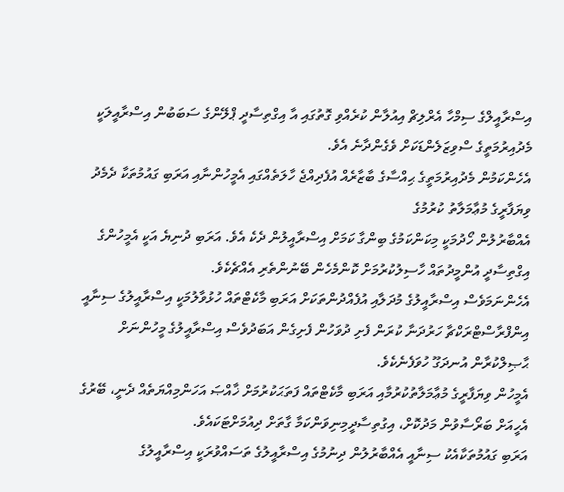އިސްރާއީލްގެ ސިމްހާ އެރްލިޗް އިއުލާން ކުރެއްވި ގޮތުގައި އާ އިގްތިސާދީ ޕްލޭންގެ ސަބަބުން އިސްރާއީލަކީ މެދުއިރުމަތީގެ ސްވިޒަލެންޑަކަށް ވެގެންދާނެ އެވެ.
އެހެންކަމުން މެދުއިރުމަތީގެ ޙިއްސާގެ ބާޒާރެއް އުފެދިއްޖެ ހާލަތެއްގައި އެމީހުންނާއި އަރަބި ގައުމުތަކާ ދެމެދު ވިޔަފާރީގެ މުޢާމަލާތު ކުރުމުގެ
އެއްބާރުލުން ހޯދުމަކީ މިކަންކަމުގެ ބިންގާ ކަމަށް އިސްރާއީލުން ދެކެ އެވެ. އަރަބި ދުނިޔެ އަކީ އެމީހުންގެ އިގްތިސާދީ އުންމީދުތައް ހާސިލުކުރުމަށް ކޮންމެހެން ބޭނުންތެރި އެއްޗެކެވެ.
އެހެންނަމަވެސް އިސްރާއީލުގެ މުދަލާއި އުފެއްދުންތަކަށް އަރަބި މާކެޓްތައް ހުޅުވާލުމަކީ އިސްރާއީލުގެ ސިނާއީ އިންފްރާސްޓްރަކްޗާ ހަރުދަނާ ކުރަން ފެށި ދުވަހުން ފެށިގެން އަބަދުވެސް އިސްރާއީލުގެ މީހުންނަށް ޙާޞިލްކުރާން އުނދަގޫ ހުވަފެނެކެވެ.
އެމީހުން ވިޔަފާރީގެ މުޢާމަލާތުކުރުމާއި އަރަބި މާކެޓްތައް ފަތަޙަކުރުމަށް ޚާއްޞަ އަހަންމިއްޔަތެއް ދެނީ، ބޭރުގެ އެހީއަށް ބަރޯސާވުން މަދުކޮށް، އިގުތިސާދީމިނިވަންކަމާ ގާތަށް ދިއުމަށްޓަކައެވެ.
އަރަބި ގައުމުތަކާއެކު ސިނާއީ އެއްބާރުލުން ދިނުމުގެ އިސްރާއީލުގެ ތަސައްވުރަކީ އިސްރާއީލުގެ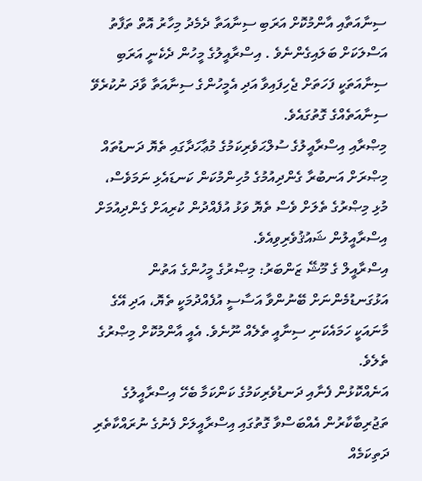ސިނާއަތާއި އާންމުކޮށް އަރަބި ސިނާއަތާ ދެމެދު މިހާރު އޮތް ތަފާތު އަސްލަކަށް ބަލައިގެންނެވެ . އިސްރާއީލުގެ މީހުން ދެކެނީ އަރަބި ސިނާއަތަކީ ފަހަތަށް ޖެހިފައިވާ އަދި އެމީހުންގެ ސިނާއަތާ ވާދަ ނުކުރެވޭ ސިނާއަތެއްގެ ގޮތުގައެވެ.
މިޞްރާއި އިސްރާއީލުގެ ސުލްޙަވެރިކަމުގެ މުޢާހަދާގައި ތެޔޮ ދަނޑުތައް މިޞްރަށް އަނބުރާ ގެންދިއުމުގެ މުހިންމުކަން ކަނޑައެޅި ނަމަވެސް، މުޅި މިޞްރުގެ ތެލަށް ވެސް ތެޔޮ ވަޅު އުފެއްދުން ކުރިއަށް ގެންދިއުމަށް އިސްރާއީލުން ޝައުޤުވެރިވިއެވެ.
އިސްރާއީލް ގެ މޫޝޭ ޒަންބަރު: މިޞްރުގެ މީހުންގެ އަތުން އަޅުގަނޑުމެންނަށް ބޭނުންވާ އަސާސީ އުފެއްދުމަކީ ތެޔޮ، އަދި އޭގެ މާނައަކީ ހަމައެކަނި ސިނާއީ ތެލެއް ނޫނެވެ. އެއީ އާންމުކޮށް މިޞްރުގެ ތެލެވެ.
އަނެއްކޮޅުން ފެނާއި ދަނޑުވެރިކަމުގެ ކަންކަމާ ބެހޭ އިސްރާއީލުގެ ތަޖުރިބާކާރުން އެއްބަސްވާ ގޮތުގައި އިސްރާއީލަށް ފެނުގެ ނުރައްކާތެރި ދަތިކަމެއް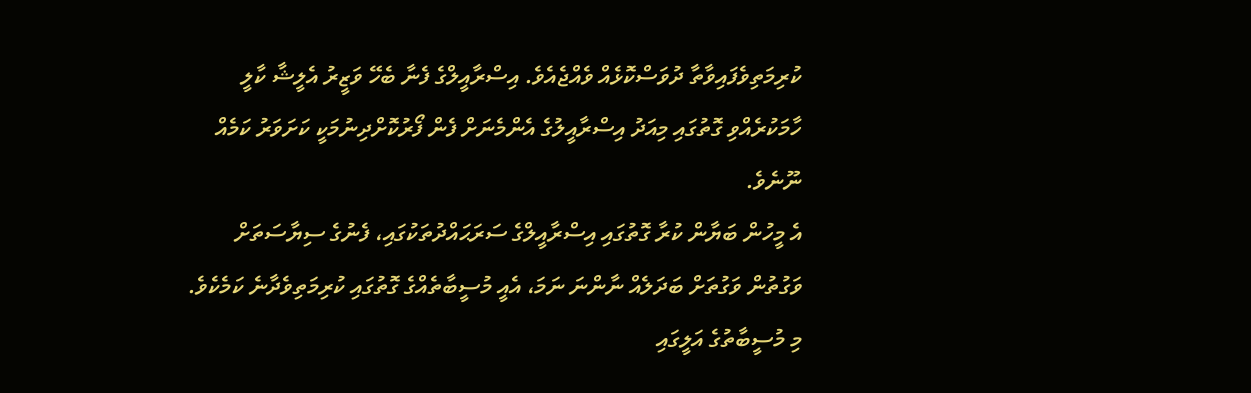ކުރިމަތިވެފައިވާތާ ދުވަސްކޮޅެއް ވެއްޖެއެވެ. އިސްރާއީލްގެ ފެނާ ބެހޭ ވަޒީރު އެލީޝާ ކާލީ ހާމަކުރެއްވި ގޮތުގައި މިއަދު އިސްރާއީލުގެ އެންމެނަށް ފެން ފޯރުކޮށްދިނުމަކީ ކަށަވަރު ކަމެއް ނޫނެވެ.
އެ މީހުން ބަޔާން ކުރާ ގޮތުގައި އިސްރާއީލްގެ ސަރަޙައްދުތަކުގައި، ފެނުގެ ސިޔާސަތަށް ވަގުތުން ވަގުތަށް ބަދަލެއް ނާންނަ ނަމަ، އެއީ މުސީބާތެއްގެ ގޮތުގައި ކުރިމަތިވެދާނެ ކަމެކެވެ. މި މުސީބާތުގެ އަލީގައި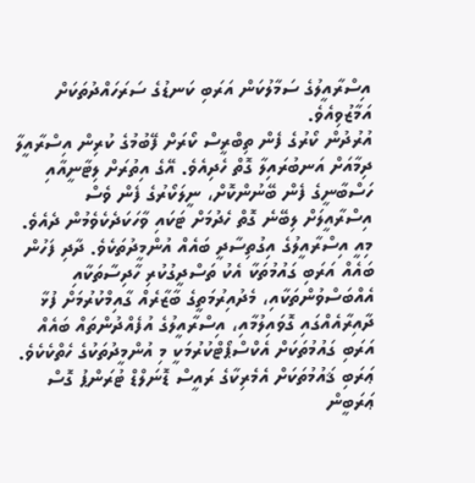އިސްރާއީލުގެ ސަމާލުކަން އަރަބި ކަނޑުގެ ސަރަހައްދުތަކަށް އަމާޒުވިއެވެ.
އުރުދުން ކޯރުގެ ފެން ތިބްރީސް ކޯރަށް ފޭބުމުގެ ކުރިން އިސްރާއީލާ ދިމާއަށް އަނބުރައިލާ ގޮތް ހެދިއެވެ. އޭގެ އިތުރަށް ލިޓާނީއާއި ހަސްބާނީގެ ފެން ބޭނުންކޮށް، ނީލަކޯރުގެ ފެން ވެސް އިސްރާއީލަށް ލިބޭނެ ގޮތް ހެދުމަށް ޓަކައި ވާހަކަދެކެވެމުން ދެއެވެ.
މިއީ އިސްރާއީލުގެ އިގުތިސާދީ ބައެއް އުންމީދުތަކެވެ. ދާދި ފަހުން ބައެއް އަރަބި ގައުމުތަކާ އެކު ތަސްދީގުކުރި ހާދިސާތަކާއި އެއްބަސްވުންތަކާއި، މެދުއިރުމަތީގެ ބާޒާރެއް ގާއިމްކުރުމަށް ފުޅާ ދާއިރާއެއްގައި ގޮވައިލުމާއި، އިސްރާއީލުގެ އުފެއްދުންތައް ބައެއް އަރަބި ގައުމުތަކަށް އެކްސްޕޯޓްކުރުމަކީ މި އުންމީދުތަކުގެ ހެތްކެކެވެ. ޢަރަބި ޤައުމުތަކަށް އެމެރިކާގެ ރައީސް ޑޮނަލްޑް ޓުރަންޕު ގޮސް ޢަރަބީން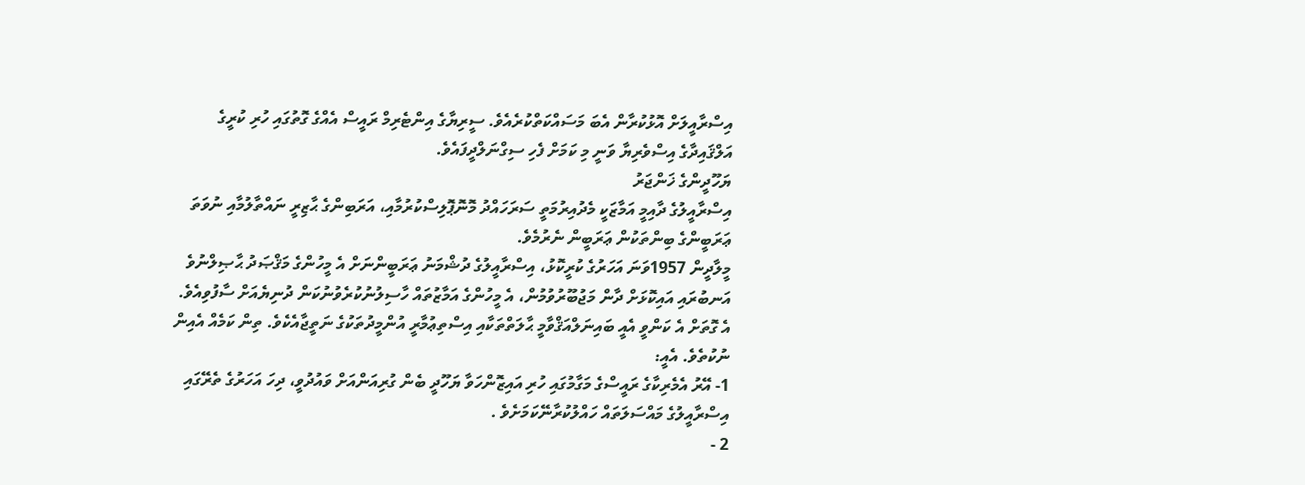އިސްރާއީލަށް އޮޅުކުރާން އެބަ މަސައްކަތްކުރެއެވެ. ސީރިޔާގެ އިންޓެރިމް ރައީސް އެއްގެ ގޮތުގައި ހުރި ކުރީގެ އަލްޤައިދާގެ އިސްވެރިޔާ ވަނީ މި ކަމަށް ފެހި ސިގްނަލްދީފައެވެ.
ޔަހޫދީންގެ ޚަންޖަރު
އިސްރާއީލުގެ ދާއިމީ އަމާޒަކީ މެދުއިރުމަތީ ސަރަހައްދު މޮނޮޕޮލިސްކުރުމާއި، އަރަބިންގެ ޙާޒިރީ ނައްތާލުމާއި ނުވަތަ ޢަރަބީންގެ ބިންތަކުން ޢަރަބީން ނެރުމެވެ.
މީލާދީން 1957ވަނަ އަހަރުގެ ކުރީކޮޅު، އިސްރާއީލުގެ ދުޝްމަނު ޢަރަބީންނަށް އެ މީހުންގެ މަޤްޞަދު ޙާޞިލްނުވެ އަނބުރައި އައިކޮޅަށް ދާން މަޖުބޫރުވުމުން، އެ މީހުންގެ އަމާޒުތައް ހާސިލުނުކުރެވުނުކަން ދުނިޔެއަށް ސާފުވިއެވެ.
އެ ގޮތަށް އެ ކަންވީ އެއީ ބައިނަލްއަޤްވާމީ ޙާލަތްތަކާއި އިސްތިޢުމާރީ އުންމީދުތަކުގެ ނަތީޖާއެކެވެ. ތިން ކަމެއް އެއިން ނުކުތެވެ. އެއީ:
1- އޭރު އެމެރިކާގެ ރައީސްގެ މަގާމުގައި ހުރި އައިޒޮންހަވާ ޔަހޫދީ ބެން ގުރިއަންއަށް ވައުދުވީ، ދިހަ އަހަރުގެ ތެރޭގައި އިސްރާއީލުގެ މައްސަލަތައް ހައްލުކުރާނޭކަމަށެވެ .
2 -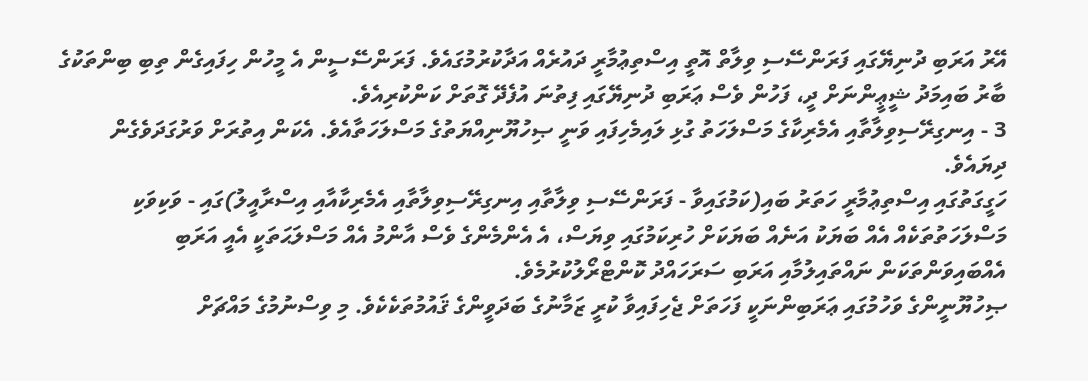އޭރު އަރަބި ދުނިޔޭގައި ފަރަންސޭސި ވިލާތް އޮތީ އިސްތިޢުމާރީ ދައުރެއް އަދާކުރުމުގައެވެ. ފަރަންސޭސީން އެ މީހުން ހިފައިގެން ތިބި ބިންތަކުގެ ބާރު ބައިމަދު ޝީޢީންނަށް ދީ، ފަހުން ވެސް ޢަރަބި ދުނިޔޭގައި ފިތުނަ އުފެދޭ ގޮތަށް ކަންކުރިއެވެ.
3 - އިނގިރޭސިވިލާތާއި އެމެރިކާގެ މަސްލަހަތު ގުޅި ލައިމެހިފައި ވަނީ ޞިހުޔޫނިއްޔަތުގެ މަސްލަހަތާއެވެ. އެކަން އިތުރަށް ވަރުގަދަވެގެން ދިޔައެވެ.
ހަގީގަތުގައި އިސްތިޢުމާރީ ހަތަރު ބައި(ކަމުގައިވާ - ފަރަންސޭސި ވިލާތާއި އިނގިރޭސިވިލާތާއި އެމެރިކާއާއި އިސްރާއީލު)ގައި - ވަކިވަކި މަސްލަހަތުތަކެއް އެއް ބަޔަކު އަނެއް ބަޔަކަށް ހުރިކަމުގައި ވިޔަސް، އެ އެންމެންގެ ވެސް އާންމު އެއް މަސްލަޙަތަކީ އެއީ އަރަބި އެއްބައިވަންތަކަން ނައްތައިލުމާއި އަރަބި ސަރަހައްދު ކޮންޓްރޯލުކުރުމެވެ.
ޞިހުޔޫނީންގެ ވަހުމުގައި ޢަރަބިންނަކީ ފަހަތަށް ޖެހިފައިވާ ކުރީ ޒަމާނުގެ ބަދަވީންގެ ޤައުމުތަކެކެވެ. މި ވިސްނުމުގެ މައްޗަށް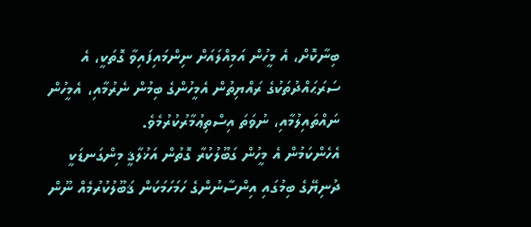ބިނާކޮށް، އެ މީހުން އަމިއްލައަށް ނިންމައިފައިވާ ގޮތަކީ، އެ ސަރަޙައްދުތަކުގެ ރައްޔިތުން އެމީހުންގެ ބިމުން ނެރުމާއި، އެމީހުން ނައްތައިލުމާއި، ނުވަތަ އިސްތިޢުމާރުކުރުމެވެ.
އެހެންކަމުން އެ މީހުން ގަބޫލުކުރާ ގޮތުން އަޚުލާޤީ މިންގަނޑަކީ ދުނިޔޭގެ ބިމުގައި އިންސާނުންގެ ހަމަހަމަކަން ޤަބޫލުކުރުމެއް ނޫން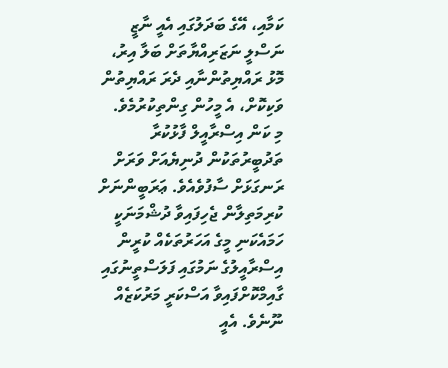ކަމާއި، އޭގެ ބަދަލުގައި އެއީ ނާޒީ ނަސްލީ ނަޒަރިއްޔާތަށް ބަލާ އިރު، މޮޅު ރައްޔިތުންނާއި ދެރަ ރައްޔިތުން ވަކިކޮށް، އެ މީހުން ގިންތިކުރުމެވެ.
މި ކަން އިސްރާއީލް ފާޅުކުރާ ތަދުބީރުތަކުން ދުނިޔެއަށް ވަރަށް ރަނގަޅަށް ސާފުވެއެވެ. ޢަރަބީންނަށް ކުރިމަތިލާން ޖެހިފައިވާ ދުޝްމަނަކީ ހަމައެކަނި މީގެ އަހަރުތަކެއް ކުރީން އިސްރާއީލުގެ ނަމުގައި ފަލަސްތީނުގައި ގާއިމްކޮށްފައިވާ އަސްކަރީ މަރުކަޒެއް ނޫނެވެ. އެއީ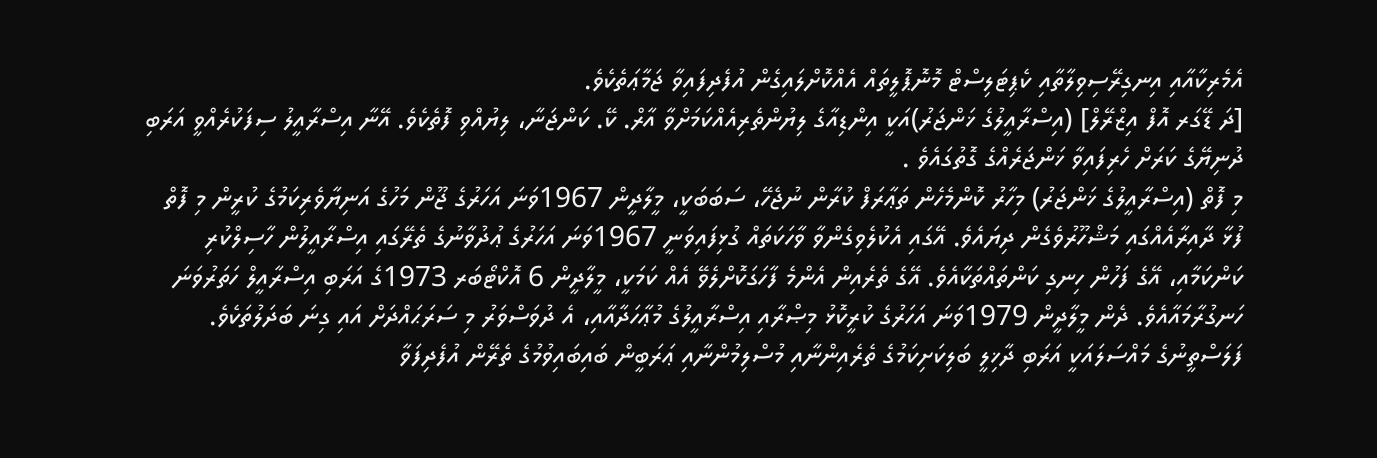އެމެރިކާއާއި އިނގިރޭސިވިލާތާއި ކެޕިޓަލިސްޓް މޮނޮޕޮލީތައް އެއްކޮށްލައިގެން އުފެދިފައިވާ ޖަމާޢަތެކެވެ.
[ދަ ޑޭގަރ އޮފް އިޒްރޭލް] (އިސްރާއީލުގެ ޚަންޖަރު)އަކީ އިންޑިއާގެ ލިޔުންތެރިއެއްކަމަށްވާ އާރް. ކޭ. ކަންޖަނާ، ލިޔުއްވި ފޮތެކެވެ. އޭނާ އިސްރާއީލު ސިފަކުރެއްވީ އަރަބި ދުނިޔޭގެ ކަރަށް ހެރިފައިވާ ޚަންޖަރެއްގެ ގޮތުގައެވެ .
މި ފޮތް (އިސްރާއީލުގެ ޚަންޖަރު) މިހާރު ކޮންމެހެން ތަޢާރަފް ކުރާން ނުޖެހޭ، ސަބަބަކީ، މީލާދީން 1967ވަނަ އަހަރުގެ ޖޫން މަހުގެ އަނިޔާވެރިކަމުގެ ކުރީން މި ފޮތް ފުޅާ ދާއިރާއެއްގައި މަޝްހޫރުވެގެން ދިޔައެވެ. އޭގައި އެކުލެވިގެންވާ ވާހަކަތައް ގުޅިފައިވަނީ 1967ވަނަ އަހަރުގެ ޢުދުވާނުގެ ތެރޭގައި އިސްރާއީލުން ހާސިލްކުރި ކަންކަމާއި، އޭގެ ފަހުން ހިނގި ކަންތައްތަކާއެވެ. އޭގެ ތެރެއިން އެންމެ ފާހަގަކޮށްލެވޭ އެއް ކަމަކީ، މީލާދީން 6 އޮކްޓޯބަރ 1973ގެ އަރަބި އިސްރާއީލް ހަތަރުވަނަ ހަނގުރާމައާއެވެ. ދެން މީލާދީން 1979ވަނަ އަހަރުގެ ކުރީކޮޅު މިޞްރާއި އިސްރާއީލުގެ މުޢާހަދާއާއި، އެ ދުވަސްވަރު މި ސަރަޙައްދަށް އައި ގިނަ ބަދަލުތަކެވެ.
ފަލަސްތީނުގެ މައްސަލައަކީ އަރަބި ދާޚިލީ ބަލިކަށިކަމުގެ ތެރެއިންނާއި މުސްލިމުންނާއި ޢަރަބީން ބައިބައިވުމުގެ ތެރޭން އުފެދިފަވާ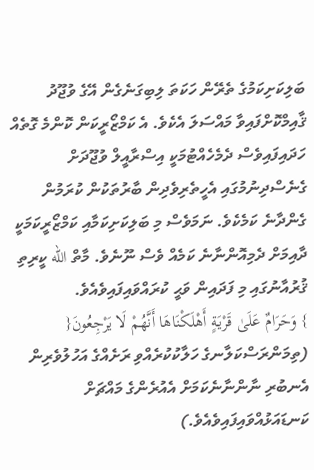ބަލިކަށިކަމުގެ ތެރޭން ހަކަތަ ލިބިގަނެގެން އޭގެ ވުޖޫދު ޤާއިމްކޮށްފައިވާ މައްސަލަ އެކެވެ. އެ ކަމްޒޯރީކަން ކޮންމެ ގޮތެއް ހަދައިފައިވެސް ދެމެހެއްޓުމަކީ އިސްރާއީލް ވުޖޫދަށް ގެނެސްދިނުމުގައި އެހީތެރިވެދިން ބާރުތަކުން ކުރަމުން ގެންދާނެ ކަމެކެވެ. ނަމަވެސް މި ބަލިކަށިކަމާއި ކަމްޒޯރީކަމަކީ ދާއިމަށް ދެމިއޮންނާނެ ކަމެއް ވެސް ނޫނެވެ. މާތް الله ކީރިތި ޤުރުއާނުގައި މި ފަދައިން ވަޙީ ކުރައްވައިފައިވެއެވެ.
} وَحَرَامٌ عَلَىٰ قَرْيَةٍ أَهْلَكْنَاهَا أَنَّهُمْ لَا يَرْجِعُونَ{ (ތިމަންރަސްކަލާނގެ ހަލާކުކުރެއްވި ރަށެއްގެ އަހުލުވެރިން އެނބުރި ނާންނާނެކަމަށް އެއުރެންގެ މައްޗަށް ކަނޑައަޅުއްވައިފައިވެއެވެ.)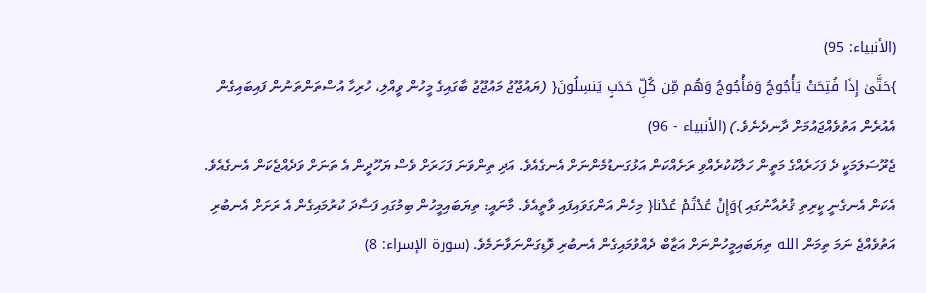(الأنبياء: 95)
}حَتَّىٰ إِذَا فُتِحَتْ يَأْجُوجُ وَمَأْجُوجُ وَهُم مِّن كُلِّ حَدَبٍ يَنسِلُونَ{ (ޔައުޖޫޖު މައުޖޫޖު ބާގައިގެ މީހުން ވީއްލި، ހުރިހާ އުސްތަންތަނުން ފައިބައިގެން އެއުރެން އަތުވެއްޖައުމަށް ދާނދެނެވެ.) (الأنبياء - 96)
ޖެރޫސަލަމަކީ ދެ ފަހަރެއްގެ މަތީން ހަލާކުކުރެއްވި ރަށެއްކަން އަޅުގަނޑުމެންނަށް އެނގެއެވެ. އަދި ތިންވަނަ ފަހަރަށް ވެސް ޔަހޫދީން އެ ތަނަށް ވަދެއްޖެކަން އެނގެއެވެ. އެކަން އެނގެނީ ކީރިތި ޤުރުއާނުގައި }وَإِنْ عُدْتُمْ عُدْنا{ މިހެން އަންގަވައިފައި ވާތީއެވެ. މާނައީ: ތިޔަބައިމީހުން ބިމުގައި ފަސާދަ ކުރުމައިގެން އެ ރަށަށް އެނބުރި އަތުވެއްޖެ ނަމަ ތިމަން الله ތިޔަބައިމީހުންނަށް އަޒާބް ދެއްވުމައިގެން އެނބުރި ވޮޑިގަންނަވާނަމެވެ. (سورة الإسراء: 8)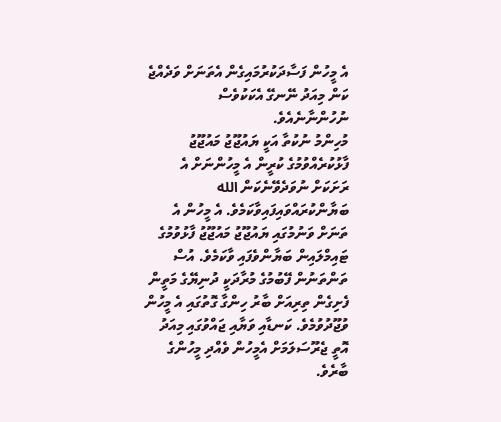އެ މީހުން ފަސާދަކުރުމައިގެން އެތަނަށް ވަދެއްޖެ ކަން މިއަދު ނޭނގޭ އެކަކުވެސް ނުހުންނާނެއެވެ.
މުހިންމު ނުކުތާ އަކީ ޔައުޖޫޖު މައުޖޫޖު ފާޅުކުރެއްވުމުގެ ކުރީން އެ މީހުންނަށް އެ ރަށަކަށް ނުވަދެވޭނެކަން الله ބަޔާންކުރައްވައިފައިވާކަމެވެ. އެ މީހުން އެ ތަނަށް ވަނުމުގައި ޔައުޖޫޖު މައުޖޫޖު ފާޅުވުމުގެ ޓައިމްލައިން ބަޔާންވެފައި ވާކަމެވެ. އުސް ތަންތަނުން ފޭބުމުގެ މުރާދަކީ ދުނިޔޭގެ މަތީން ފެށިގެން ތިރިއަށް ބާރު ހިންގާ ގޮތުގައި އެ މީހުން ވުޖޫދުވުމެވެ. ކަނޑާއި ވަޔާއި ޖައްވުގައި މިއަދު އޮތީ ޖެރޫސަލަމަށް އެމީހުން ވެއްދި މީހުންގެ ބާރެވެ.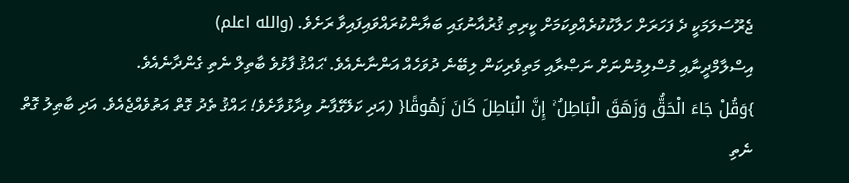ޖެރޫސަލަމަކީ ދެ ފަހަރަށް ހަލާކުކުރެއްވިކަމަށް ކީރިތި ޤުރުއާނުގައި ބަޔާންކުރައްވައިފައިވާ ރަށެވެ. (والله اعلم)
އިސްލާމްދީނާއި މުސްލިމުންނަށް ނަޞްރާއި މަތިވެރިކަން ލިބޭނެ ދުވަހެއް އަންނާނެއެވެ.‘ޙައްޤު ފާޅުވެ ބާތިލް ނެތި ގެންދާނެއެވެ.
}وَقُلْ جَاءَ الْحَقُّ وَزَهَقَ الْبَاطِلُ ۚ إِنَّ الْبَاطِلَ كَانَ زَهُوقًا{ (އަދި ކަލޭގެފާނު ވިދާޅުވާށެވެ! ޙައްޤު ތެދު ގޮތް އަތުވެއްޖެއެވެ. އަދި ބާޠިލު ގޮތް ނެތި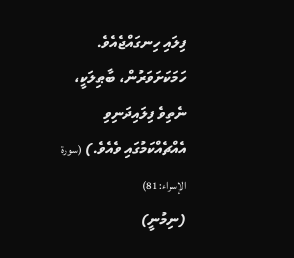ފިލައި ހިނގައްޖެއެވެ. ހަމަކަށަވަރުން، ބާޠިލަކީ، ނެތިވެ ފިލައިދަނިވި އެއްޗެއްކަމުގައި ވެއެވެ.) (سورة الإسراء: 81)
(ނިމުނީ)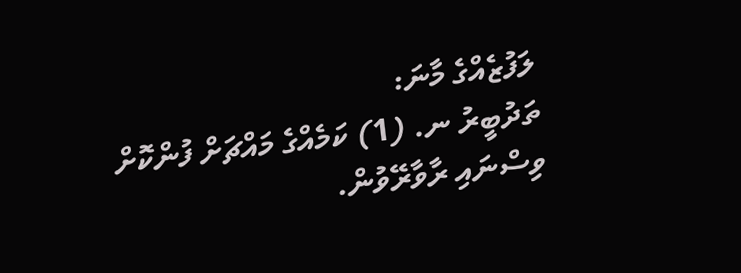ލަފުޒެއްގެ މާނަ:
ތަދުބީރު ނ. (1) ކަމެއްގެ މައްޗަށް ފުންކޮށް ވިސްނައި ރާވާރޭވުން.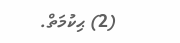(2) ޙިކުމަތް.